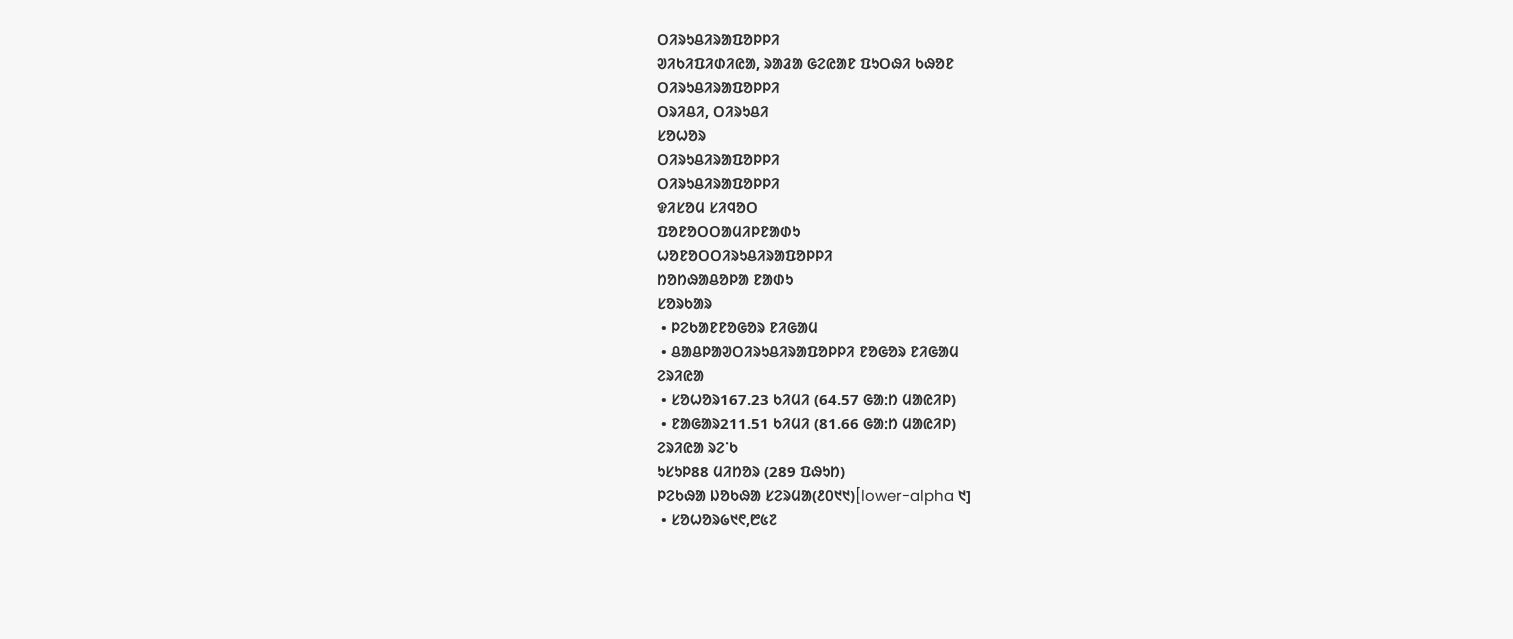ᱛᱤᱨᱩᱪᱤᱨᱟᱯᱚᱞᱞᱤ
ᱣᱤᱠᱤᱯᱤᱰᱤᱭᱟ, ᱨᱟᱲᱟ ᱜᱮᱭᱟᱱ ᱯᱩᱛᱷᱤ ᱠᱷᱚᱱ
ᱛᱤᱨᱩᱪᱤᱨᱟᱯᱚᱞᱞᱤ
ᱛᱨᱤᱪᱤ, ᱛᱤᱨᱩᱪᱤ
ᱥᱚᱦᱚᱨ
ᱛᱤᱨᱩᱪᱤᱨᱟᱯᱚᱞᱞᱤ
ᱛᱤᱨᱩᱪᱤᱨᱟᱯᱚᱞᱞᱤ
ᱫᱤᱥᱚᱢ ᱥᱤᱧᱚᱛ
ᱯᱚᱱᱚᱛᱛᱟᱢᱤᱞᱱᱟᱰᱩ
ᱦᱚᱱᱚᱛᱛᱤᱨᱩᱪᱤᱨᱟᱯᱚᱞᱞᱤ
ᱴᱚᱴᱷᱟᱪᱚᱞᱟ ᱱᱟᱰᱩ
ᱥᱚᱨᱠᱟᱨ
 • ᱞᱮᱠᱟᱱᱱᱚᱜᱚᱨ ᱱᱤᱜᱟᱢ
 • ᱪᱟᱪᱞᱟᱣᱛᱤᱨᱩᱪᱤᱨᱟᱯᱚᱞᱞᱤ ᱱᱚᱜᱚᱨ ᱱᱤᱜᱟᱢ
ᱮᱨᱤᱭᱟ
 • ᱥᱚᱦᱚᱨ167.23 ᱠᱤᱢᱤ (64.57 ᱜᱟᱺᱴ ᱢᱟᱭᱤᱞ)
 • ᱱᱟᱜᱟᱨ211.51 ᱠᱤᱢᱤ (81.66 ᱜᱟᱺᱴ ᱢᱟᱭᱤᱞ)
ᱮᱨᱤᱭᱟ ᱨᱮᱸᱠ
ᱩᱥᱩᱞ88 ᱢᱤᱴᱚᱨ (289 ᱯᱷᱩᱴ)
ᱞᱮᱠᱷᱟ ᱡᱚᱠᱷᱟ ᱥᱮᱨᱢᱟ(᱒᱐᱑᱑)[lower-alpha ᱑]
 • ᱥᱚᱦᱚᱨ᱙᱑᱖,᱘᱕᱗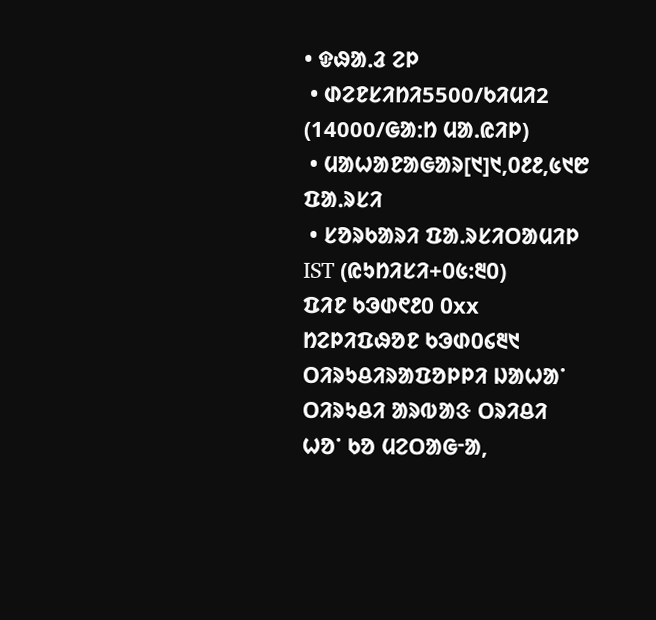• ᱫᱷᱟᱹᱲ ᱮᱞ
 • ᱰᱮᱱᱥᱤᱴᱤ5500/ᱠᱤᱢᱤ2 (14000/ᱜᱟᱺᱴ ᱢᱟᱹᱭᱤᱞ)
 • ᱢᱟᱦᱟᱱᱟᱜᱟᱨ[᱑]᱑,᱐᱒᱒,᱕᱑᱘
ᱯᱟᱹᱨᱥᱤ
 • ᱥᱚᱨᱠᱟᱨᱤ ᱯᱟᱹᱨᱥᱤᱛᱟᱢᱤᱞ
IST (ᱭᱩᱴᱤᱥᱤ+᱐᱕:᱓᱐)
ᱯᱤᱱ ᱠᱳᱰ᱖᱒᱐ ᱐xx
ᱴᱮᱞᱤᱯᱷᱚᱱ ᱠᱳᱰ᱐᱔᱓᱑
ᱛᱤᱨᱩᱪᱤᱨᱟᱯᱚᱞᱞᱤ ᱡᱟᱦᱟᱸ ᱛᱤᱨᱩᱪᱤ ᱟᱨᱵᱟᱝ ᱛᱨᱤᱪᱤ ᱦᱚᱸ ᱠᱚ ᱢᱮᱛᱟᱜᱼᱟ,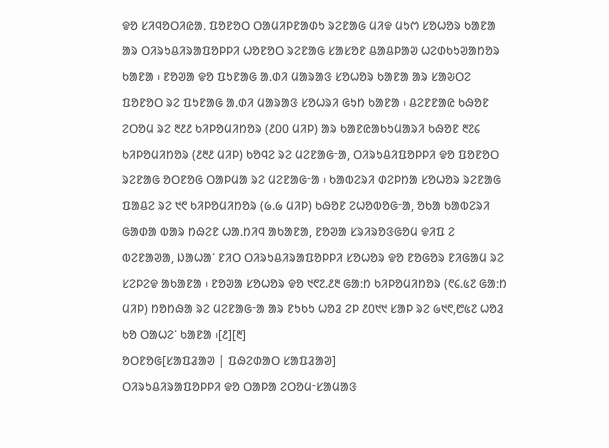ᱫᱚ ᱥᱤᱧᱚᱛᱤᱭᱟᱹ ᱯᱚᱱᱚᱛ ᱛᱟᱢᱤᱞᱱᱟᱰᱩ ᱨᱮᱱᱟᱜ ᱢᱤᱫ ᱢᱩᱬ ᱥᱚᱦᱚᱨ ᱠᱟᱱᱟ ᱟᱨ ᱛᱤᱨᱩᱪᱤᱨᱟᱯᱚᱞᱞᱤ ᱦᱚᱱᱚᱛ ᱨᱮᱱᱟᱜ ᱥᱟᱥᱚᱱ ᱪᱟᱪᱞᱟᱣ ᱦᱮᱰᱠᱩᱣᱟᱴᱚᱨ ᱠᱟᱱᱟ ᱾ ᱱᱚᱣᱟ ᱫᱚ ᱯᱩᱱᱟᱜ ᱟᱹᱰᱤ ᱢᱟᱨᱟᱝ ᱥᱚᱦᱚᱨ ᱠᱟᱱᱟ ᱟᱨ ᱥᱟᱶᱛᱮ ᱯᱚᱱᱚᱛ ᱨᱮ ᱯᱩᱱᱟᱜ ᱟᱹᱰᱤ ᱢᱟᱨᱟᱝ ᱥᱚᱦᱨᱤ ᱜᱩᱴ ᱠᱟᱱᱟ ᱾ ᱪᱮᱱᱱᱟᱭ ᱠᱷᱚᱱ ᱮᱛᱚᱢ ᱨᱮ ᱓᱒᱒ ᱠᱤᱞᱚᱢᱤᱴᱚᱨ (᱒᱐᱐ ᱢᱤᱞ) ᱟᱨ ᱠᱟᱱᱭᱟᱠᱩᱢᱟᱨᱤ ᱠᱷᱚᱱ ᱓᱗᱔ ᱠᱤᱞᱚᱢᱤᱴᱚᱨ (᱒᱓᱒ ᱢᱤᱞ) ᱠᱚᱧᱮ ᱨᱮ ᱢᱮᱱᱟᱜᱼᱟ, ᱛᱤᱨᱩᱪᱤᱯᱚᱞᱞᱤ ᱫᱚ ᱯᱚᱱᱚᱛ ᱨᱮᱱᱟᱜ ᱚᱛᱱᱚᱜ ᱛᱟᱞᱢᱟ ᱨᱮ ᱢᱮᱱᱟᱜᱼᱟ ᱾ ᱠᱟᱵᱮᱨᱤ ᱰᱮᱞᱴᱟ ᱥᱚᱦᱚᱨ ᱨᱮᱱᱟᱜ ᱯᱟᱪᱮ ᱨᱮ ᱑᱖ ᱠᱤᱞᱚᱢᱤᱴᱚᱨ (᱙.᱙ ᱢᱤᱞ) ᱠᱷᱚᱱ ᱮᱦᱚᱵᱚᱜᱼᱟ, ᱚᱠᱟ ᱠᱟᱵᱮᱨᱤ ᱜᱟᱰᱟ ᱵᱟᱨ ᱴᱷᱮᱱ ᱦᱟᱹᱴᱤᱧ ᱟᱠᱟᱱᱟ, ᱱᱚᱣᱟ ᱥᱨᱤᱨᱚᱝᱜᱚᱢ ᱫᱤᱯ ᱮ ᱵᱮᱱᱟᱣᱟ, ᱡᱟᱦᱟᱸ ᱱᱤᱛ ᱛᱤᱨᱩᱪᱤᱨᱟᱯᱚᱞᱞᱤ ᱥᱚᱦᱚᱨ ᱫᱚ ᱱᱚᱜᱚᱨ ᱱᱤᱜᱟᱢ ᱨᱮ ᱥᱮᱞᱮᱫ ᱟᱠᱟᱱᱟ ᱾ ᱱᱚᱣᱟ ᱥᱚᱦᱚᱨ ᱫᱚ ᱑᱖᱗.᱒᱓ ᱜᱟᱺᱴ ᱠᱤᱞᱚᱢᱤᱴᱚᱨ (᱖᱔.᱕᱗ ᱜᱟᱺᱴ ᱢᱤᱞ) ᱴᱚᱴᱷᱟ ᱨᱮ ᱢᱮᱱᱟᱜᱼᱟ ᱟᱨ ᱱᱩᱠᱩ ᱦᱚᱲ ᱮᱞ ᱒᱐᱑᱑ ᱥᱟᱞ ᱨᱮ ᱙᱑᱖,᱘᱕᱗ ᱦᱚᱲ ᱠᱚ ᱛᱟᱦᱮᱸ ᱠᱟᱱᱟ ᱾[᱒][᱓]
ᱚᱛᱱᱚᱜ[ᱥᱟᱯᱲᱟᱣ | ᱯᱷᱮᱰᱟᱛ ᱥᱟᱯᱲᱟᱣ]
ᱛᱤᱨᱩᱪᱤᱨᱟᱯᱚᱞᱞᱤ ᱫᱚ ᱛᱟᱞᱟ ᱮᱛᱚᱢᱼᱥᱟᱢᱟᱝ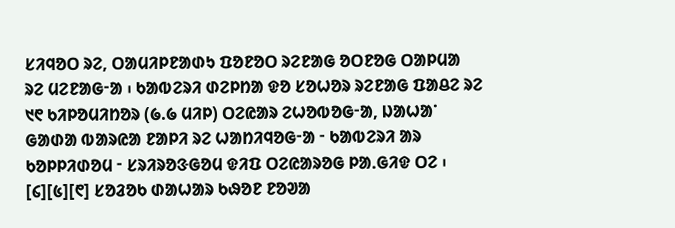ᱥᱤᱧᱚᱛ ᱨᱮ, ᱛᱟᱢᱤᱞᱱᱟᱰᱩ ᱯᱚᱱᱚᱛ ᱨᱮᱱᱟᱜ ᱚᱛᱱᱚᱜ ᱛᱟᱞᱢᱟ ᱨᱮ ᱢᱮᱱᱟᱜᱼᱟ ᱾ ᱠᱟᱵᱮᱨᱤ ᱰᱮᱞᱴᱟ ᱫᱚ ᱥᱚᱦᱚᱨ ᱨᱮᱱᱟᱜ ᱯᱟᱪᱮ ᱨᱮ ᱑᱖ ᱠᱤᱞᱚᱢᱤᱴᱚᱨ (᱙.᱙ ᱢᱤᱞ) ᱛᱮᱭᱟᱨ ᱮᱦᱚᱵᱚᱜᱼᱟ, ᱡᱟᱦᱟᱸ ᱜᱟᱰᱟ ᱵᱟᱨᱭᱟ ᱱᱟᱞᱤ ᱨᱮ ᱦᱟᱴᱤᱧᱚᱜᱼᱟ ᱼ ᱠᱟᱵᱮᱨᱤ ᱟᱨ ᱠᱚᱞᱞᱤᱰᱚᱢ ᱼ ᱥᱨᱤᱨᱚᱝᱜᱚᱢ ᱫᱤᱯ ᱛᱮᱭᱟᱨᱚᱜ ᱞᱟᱹᱜᱤᱫ ᱛᱮ ᱾ [᱔][᱕][᱖] ᱥᱚᱲᱚᱠ ᱰᱟᱦᱟᱨ ᱠᱷᱚᱱ ᱱᱚᱣᱟ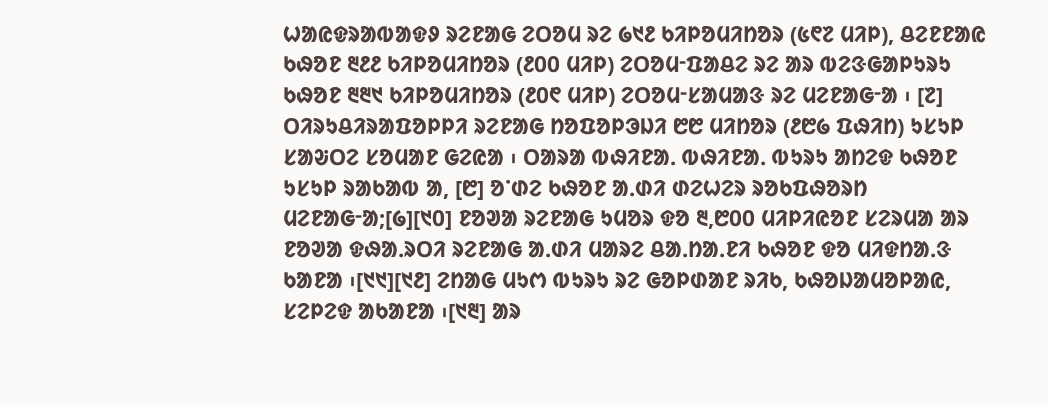ᱦᱟᱭᱫᱨᱟᱵᱟᱫᱽ ᱨᱮᱱᱟᱜ ᱮᱛᱚᱢ ᱨᱮ ᱙᱑᱒ ᱠᱤᱞᱚᱢᱤᱴᱚᱨ (᱕᱖᱗ ᱢᱤᱞ), ᱪᱮᱱᱱᱟᱭ ᱠᱷᱚᱱ ᱓᱒᱒ ᱠᱤᱞᱚᱢᱤᱴᱚᱨ (᱒᱐᱐ ᱢᱤᱞ) ᱮᱛᱚᱢᱼᱯᱟᱪᱮ ᱨᱮ ᱟᱨ ᱵᱮᱝᱜᱟᱞᱩᱨᱩ ᱠᱷᱚᱱ ᱓᱓᱑ ᱠᱤᱞᱚᱢᱤᱴᱚᱨ (᱒᱐᱖ ᱢᱤᱞ) ᱮᱛᱚᱢᱼᱥᱟᱢᱟᱝ ᱨᱮ ᱢᱮᱱᱟᱜᱼᱟ ᱾ [᱗] ᱛᱤᱨᱩᱪᱤᱨᱟᱯᱚᱞᱞᱤ ᱨᱮᱱᱟᱜ ᱴᱚᱯᱚᱞᱳᱡᱤ ᱘᱘ ᱢᱤᱴᱚᱨ (᱒᱘᱙ ᱯᱷᱤᱴ) ᱩᱥᱩᱞ ᱥᱟᱶᱛᱮ ᱥᱚᱢᱟᱱ ᱜᱮᱭᱟ ᱾ ᱛᱟᱨᱟ ᱵᱷᱤᱱᱟᱹ ᱵᱷᱤᱱᱟᱹ ᱵᱩᱨᱩ ᱟᱴᱮᱫ ᱠᱷᱚᱱ ᱩᱥᱩᱞ ᱨᱟᱠᱟᱵ ᱟ, [᱘] ᱚᱸᱰᱮ ᱠᱷᱚᱱ ᱟᱹᱰᱤ ᱰᱮᱦᱮᱨ ᱨᱚᱠᱯᱷᱚᱨᱴ ᱢᱮᱱᱟᱜᱼᱟ;[᱙][᱑᱐] ᱱᱚᱣᱟ ᱨᱮᱱᱟᱜ ᱩᱢᱚᱨ ᱫᱚ ᱓,᱘᱐᱐ ᱢᱤᱞᱤᱭᱚᱱ ᱥᱮᱨᱢᱟ ᱟᱨ ᱱᱚᱣᱟ ᱫᱷᱟᱹᱨᱛᱤ ᱨᱮᱱᱟᱜ ᱟᱹᱰᱤ ᱢᱟᱨᱮ ᱪᱟᱹᱴᱟᱹᱱᱤ ᱠᱷᱚᱱ ᱫᱚ ᱢᱤᱫᱴᱟᱹᱝ ᱠᱟᱱᱟ ᱾[᱑᱑][᱑᱒] ᱮᱴᱟᱜ ᱢᱩᱬ ᱵᱩᱨᱩ ᱨᱮ ᱜᱚᱞᱰᱟᱱ ᱨᱤᱠ, ᱠᱷᱚᱡᱟᱢᱚᱞᱟᱭ, ᱥᱮᱞᱮᱫ ᱟᱠᱟᱱᱟ ᱾[᱑᱓] ᱟᱨ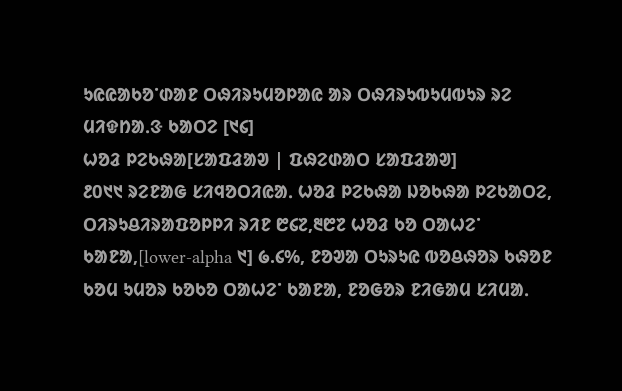ᱩᱭᱭᱟᱠᱚᱸᱰᱟᱱ ᱛᱷᱤᱨᱩᱢᱚᱞᱟᱭ ᱟᱨ ᱛᱷᱤᱨᱩᱵᱩᱢᱵᱩᱨ ᱨᱮ ᱢᱤᱫᱴᱟᱹᱝ ᱠᱟᱛᱮ [᱑᱔]
ᱦᱚᱲ ᱞᱮᱠᱷᱟ[ᱥᱟᱯᱲᱟᱣ | ᱯᱷᱮᱰᱟᱛ ᱥᱟᱯᱲᱟᱣ]
᱒᱐᱑᱑ ᱨᱮᱱᱟᱜ ᱥᱤᱧᱚᱛᱤᱭᱟᱹ ᱦᱚᱲ ᱞᱮᱠᱷᱟ ᱡᱚᱠᱷᱟ ᱞᱮᱠᱟᱛᱮ, ᱛᱤᱨᱩᱪᱤᱨᱟᱯᱚᱞᱞᱤ ᱨᱤᱱ ᱘᱔᱗,᱓᱘᱗ ᱦᱚᱲ ᱠᱚ ᱛᱟᱦᱮᱸ ᱠᱟᱱᱟ,[lower-alpha ᱑] ᱙.᱔%, ᱱᱚᱣᱟ ᱛᱩᱨᱩᱭ ᱵᱚᱪᱷᱚᱨ ᱠᱷᱚᱱ ᱠᱚᱢ ᱩᱢᱚᱨ ᱠᱚᱠᱚ ᱛᱟᱦᱮᱸ ᱠᱟᱱᱟ, ᱱᱚᱜᱚᱨ ᱱᱤᱜᱟᱢ ᱥᱤᱢᱟᱹ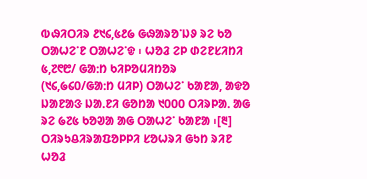ᱵᱷᱤᱛᱤᱨ ᱒᱑᱔,᱕᱒᱙ ᱜᱷᱟᱨᱚᱸᱡᱽ ᱨᱮ ᱠᱚ ᱛᱟᱦᱮᱸᱱ ᱛᱟᱦᱮᱸᱫ ᱾ ᱦᱚᱲ ᱮᱞ ᱰᱮᱱᱥᱤᱴᱤ ᱕,᱗᱖᱘/ ᱜᱟᱺᱴ ᱠᱤᱞᱚᱢᱤᱴᱚᱨ (᱑᱔,᱙᱔᱐/ᱜᱟᱺᱴ ᱢᱤᱞ) ᱛᱟᱦᱮᱸ ᱠᱟᱱᱟ, ᱟᱫᱚ ᱡᱟᱱᱟᱝ ᱡᱟᱹᱱᱤ ᱜᱚᱴᱟ ᱑᱐᱐᱐ ᱛᱤᱨᱞᱟᱹ ᱟᱜ ᱨᱮ ᱙᱗᱕ ᱠᱚᱣᱟ ᱟᱜ ᱛᱟᱦᱮᱸ ᱠᱟᱱᱟ ᱾[᱓] ᱛᱤᱨᱩᱪᱤᱨᱟᱯᱚᱞᱞᱤ ᱥᱚᱦᱨᱤ ᱜᱩᱴ ᱨᱤᱱ ᱦᱚᱲ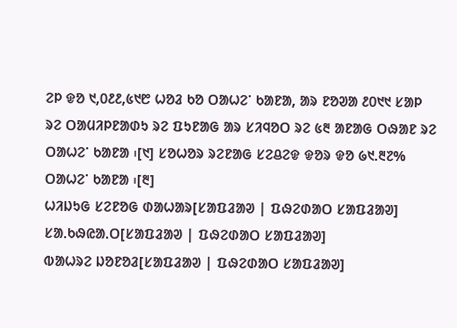ᱮᱞ ᱫᱚ ᱑,᱐᱒᱒,᱕᱑᱘ ᱦᱚᱲ ᱠᱚ ᱛᱟᱦᱮᱸ ᱠᱟᱱᱟ, ᱟᱨ ᱱᱚᱣᱟ ᱒᱐᱑᱑ ᱥᱟᱞ ᱨᱮ ᱛᱟᱢᱤᱞᱱᱟᱰᱩ ᱨᱮ ᱯᱩᱱᱟᱜ ᱟᱨ ᱥᱤᱧᱚᱛ ᱨᱮ ᱕᱓ ᱟᱱᱟᱜ ᱛᱷᱟᱱ ᱨᱮ ᱛᱟᱦᱮᱸ ᱠᱟᱱᱟ ᱾[᱑] ᱥᱚᱦᱚᱨ ᱨᱮᱱᱟᱜ ᱥᱮᱪᱮᱫ ᱫᱚᱨ ᱫᱚ ᱙᱑.᱓᱗% ᱛᱟᱦᱮᱸ ᱠᱟᱱᱟ ᱾[᱓]
ᱦᱤᱡᱩᱜ ᱥᱮᱱᱚᱜ ᱰᱟᱦᱟᱨ[ᱥᱟᱯᱲᱟᱣ | ᱯᱷᱮᱰᱟᱛ ᱥᱟᱯᱲᱟᱣ]
ᱥᱟᱹᱠᱷᱭᱟᱹᱛ[ᱥᱟᱯᱲᱟᱣ | ᱯᱷᱮᱰᱟᱛ ᱥᱟᱯᱲᱟᱣ]
ᱵᱟᱦᱨᱮ ᱡᱚᱱᱚᱲ[ᱥᱟᱯᱲᱟᱣ | ᱯᱷᱮᱰᱟᱛ ᱥᱟᱯᱲᱟᱣ]